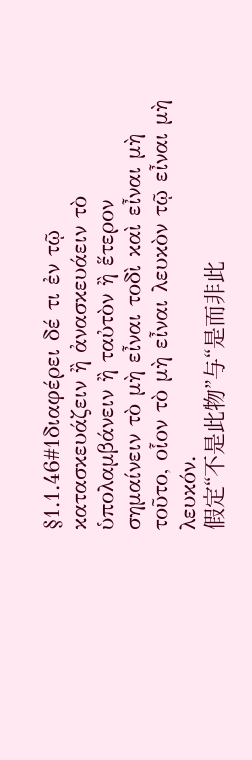§1.1.46#1διαφέρει δέ τι ἐν τῷ κατασκευάζειν ἢ ἀνασκευάειν τὸ ὑπολαμβάνειν ἢ ταὐτὸν ἢ ἕτερον σημαίνειν τὸ μὴ εἶναι τοδὶ καὶ εἶναι μὴ τοῦτο, οἷον τὸ μὴ εἶναι λευκὸν τῷ εἶναι μὴ λευκόν.
假定“不是此物”与“是而非此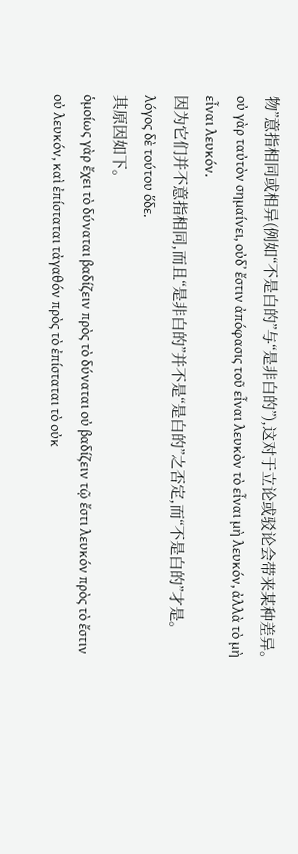物”意指相同或相异(例如“不是白的”与“是非白的”),这对于立论或驳论会带来某种差异。
οὐ γὰρ ταὐτὸν σημαίνει, οὐδʼ ἔστιν ἀπόφασις τοῦ εἶναι λευκὸν τὸ εἶναι μὴ λευκόν, ἀλλὰ τὸ μὴ εἶναι λευκόν.
因为它们并不意指相同,而且“是非白的”并不是“是白的”之否定,而“不是白的”才是。
λόγος δὲ τούτου ὅδε.
其原因如下。
ὁμοίως γὰρ ἔχει τὸ δύναται βαδίζειν πρὸς τὸ δύναται οὐ βαδίζειν τῷ ἔστι λευκόν πρὸς τὸ ἔστιν οὐ λευκόν, καὶ ἐπίσταται τἀγαθόν πρὸς τὸ ἐπίσταται τὸ οὐκ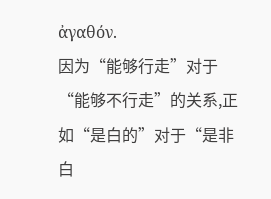ἀγαθόν.
因为“能够行走”对于 “能够不行走”的关系,正如“是白的”对于“是非白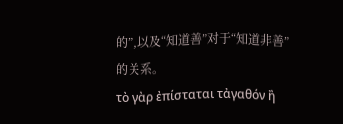的”,以及“知道善”对于“知道非善”的关系。
τὸ γὰρ ἐπίσταται τἀγαθόν ἢ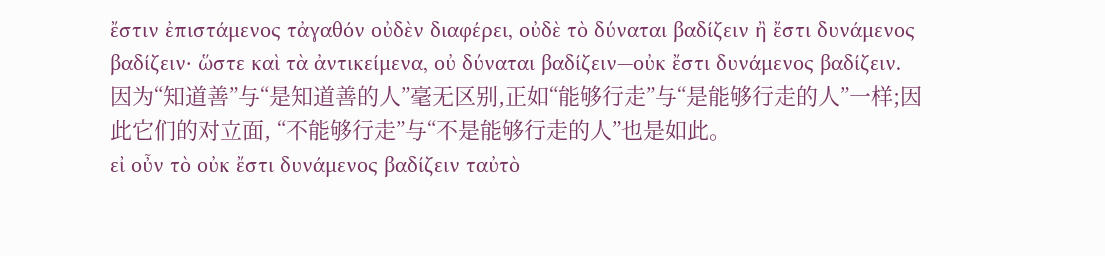ἔστιν ἐπιστάμενος τἀγαθόν οὐδὲν διαφέρει, οὐδὲ τὸ δύναται βαδίζειν ἢ ἔστι δυνάμενος βαδίζειν· ὥστε καὶ τὰ ἀντικείμενα, οὐ δύναται βαδίζειν—οὐκ ἔστι δυνάμενος βαδίζειν.
因为“知道善”与“是知道善的人”毫无区别,正如“能够行走”与“是能够行走的人”一样;因此它们的对立面, “不能够行走”与“不是能够行走的人”也是如此。
εἰ οὖν τὸ οὐκ ἔστι δυνάμενος βαδίζειν ταὐτὸ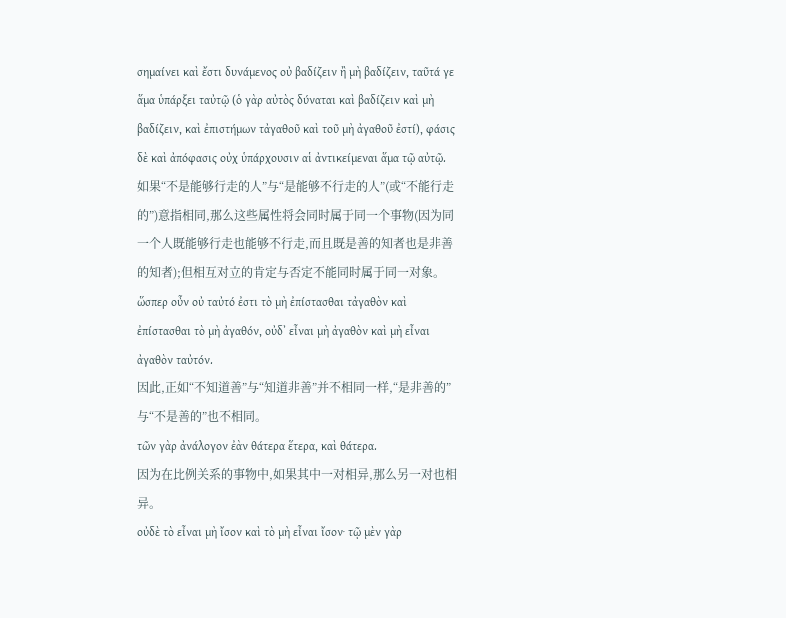σημαίνει καὶ ἔστι δυνάμενος οὐ βαδίζειν ἢ μὴ βαδίζειν, ταῦτά γε ἅμα ὑπάρξει ταὐτῷ (ὁ γὰρ αὐτὸς δύναται καὶ βαδίζειν καὶ μὴ βαδίζειν, καὶ ἐπιστήμων τἀγαθοῦ καὶ τοῦ μὴ ἀγαθοῦ ἐστί), φάσις δὲ καὶ ἀπόφασις οὐχ ὑπάρχουσιν αἱ ἀντικείμεναι ἅμα τῷ αὐτῷ.
如果“不是能够行走的人”与“是能够不行走的人”(或“不能行走的”)意指相同,那么这些属性将会同时属于同一个事物(因为同一个人既能够行走也能够不行走,而且既是善的知者也是非善的知者);但相互对立的肯定与否定不能同时属于同一对象。
ὥσπερ οὖν οὐ ταὐτό ἐστι τὸ μὴ ἐπίστασθαι τἀγαθὸν καὶ ἐπίστασθαι τὸ μὴ ἀγαθόν, οὐδʼ εἶναι μὴ ἀγαθὸν καὶ μὴ εἶναι ἀγαθὸν ταὐτόν.
因此,正如“不知道善”与“知道非善”并不相同一样,“是非善的”与“不是善的”也不相同。
τῶν γὰρ ἀνάλογον ἐὰν θάτερα ἕτερα, καὶ θάτερα.
因为在比例关系的事物中,如果其中一对相异,那么另一对也相异。
οὐδὲ τὸ εἶναι μὴ ἴσον καὶ τὸ μὴ εἶναι ἴσον· τῷ μὲν γὰρ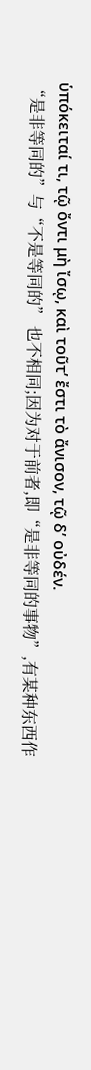ὑπόκειταί τι, τῷ ὄντι μὴ ἴσῳ, καὶ τοῦτʼ ἔστι τὸ ἄνισον, τῷ δʼ οὐδέν.
“是非等同的”与“不是等同的” 也不相同;因为对于前者,即“是非等同的事物”,有某种东西作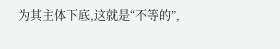为其主体下底,这就是“不等的”,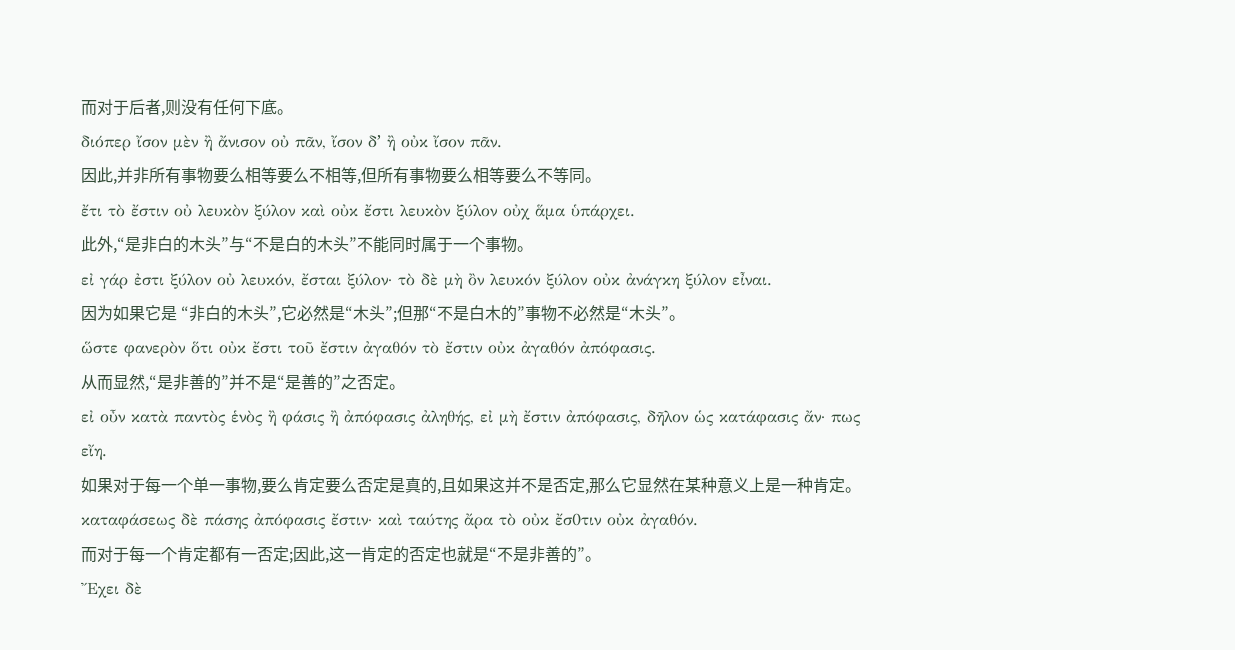而对于后者,则没有任何下底。
διόπερ ἴσον μὲν ἢ ἄνισον οὐ πᾶν, ἴσον δʼ ἢ οὐκ ἴσον πᾶν.
因此,并非所有事物要么相等要么不相等,但所有事物要么相等要么不等同。
ἔτι τὸ ἔστιν οὐ λευκὸν ξύλον καὶ οὐκ ἔστι λευκὸν ξύλον οὐχ ἅμα ὑπάρχει.
此外,“是非白的木头”与“不是白的木头”不能同时属于一个事物。
εἰ γάρ ἐστι ξύλον οὐ λευκόν, ἔσται ξύλον· τὸ δὲ μὴ ὂν λευκόν ξύλον οὐκ ἀνάγκη ξύλον εἶναι.
因为如果它是 “非白的木头”,它必然是“木头”;但那“不是白木的”事物不必然是“木头”。
ὥστε φανερὸν ὅτι οὐκ ἔστι τοῦ ἔστιν ἀγαθόν τὸ ἔστιν οὐκ ἀγαθόν ἀπόφασις.
从而显然,“是非善的”并不是“是善的”之否定。
εἰ οὖν κατὰ παντὸς ἑνὸς ἢ φάσις ἢ ἀπόφασις ἀληθής, εἰ μὴ ἔστιν ἀπόφασις, δῆλον ὡς κατάφασις ἄν· πως εἴη.
如果对于每一个单一事物,要么肯定要么否定是真的,且如果这并不是否定,那么它显然在某种意义上是一种肯定。
καταφάσεως δὲ πάσης ἀπόφασις ἔστιν· καὶ ταύτης ἄρα τὸ οὐκ ἔσ0τιν οὐκ ἀγαθόν.
而对于每一个肯定都有一否定;因此,这一肯定的否定也就是“不是非善的”。
Ἔχει δὲ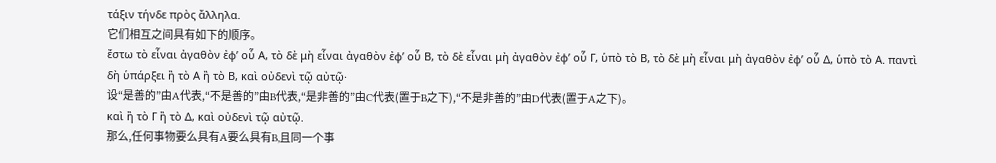τάξιν τήνδε πρὸς ἄλληλα.
它们相互之间具有如下的顺序。
ἔστω τὸ εἶναι ἀγαθὸν ἐφʼ οὗ Α, τὸ δὲ μὴ εἶναι ἀγαθὸν ἐφʼ οὗ Β, τὸ δὲ εἶναι μὴ ἀγαθὸν ἐφʼ οὗ Γ, ὑπὸ τὸ Β, τὸ δὲ μὴ εἶναι μὴ ἀγαθὸν ἐφʼ οὗ Δ, ὑπὸ τὸ Α. παντὶ δὴ ὑπάρξει ἢ τὸ Α ἢ τὸ Β, καὶ οὐδενὶ τῷ αὐτῷ·
设“是善的”由A代表,“不是善的”由B代表,“是非善的”由C代表(置于B之下),“不是非善的”由D代表(置于A之下)。
καὶ ἢ τὸ Γ ἢ τὸ Δ, καὶ οὐδενὶ τῷ αὐτῷ.
那么,任何事物要么具有A要么具有B,且同一个事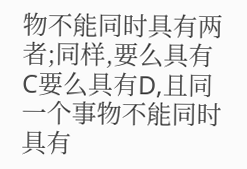物不能同时具有两者;同样,要么具有C要么具有D,且同一个事物不能同时具有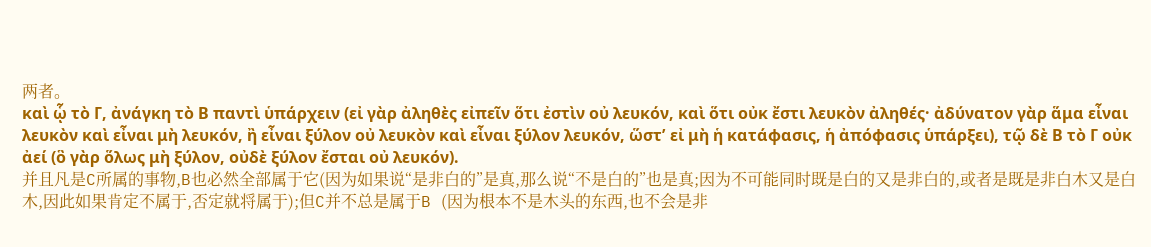两者。
καὶ ᾧ τὸ Γ, ἀνάγκη τὸ Β παντὶ ὑπάρχειν (εἰ γὰρ ἀληθὲς εἰπεῖν ὅτι ἐστὶν οὐ λευκόν, καὶ ὅτι οὐκ ἔστι λευκὸν ἀληθές· ἀδύνατον γὰρ ἅμα εἶναι λευκὸν καὶ εἶναι μὴ λευκόν, ἢ εἶναι ξύλον οὐ λευκὸν καὶ εἶναι ξύλον λευκόν, ὥστʼ εἰ μὴ ἡ κατάφασις, ἡ ἀπόφασις ὑπάρξει), τῷ δὲ Β τὸ Γ οὐκ ἀεί (ὃ γὰρ ὅλως μὴ ξύλον, οὐδὲ ξύλον ἔσται οὐ λευκόν).
并且凡是C所属的事物,B也必然全部属于它(因为如果说“是非白的”是真,那么说“不是白的”也是真;因为不可能同时既是白的又是非白的,或者是既是非白木又是白木,因此如果肯定不属于,否定就将属于);但C并不总是属于B (因为根本不是木头的东西,也不会是非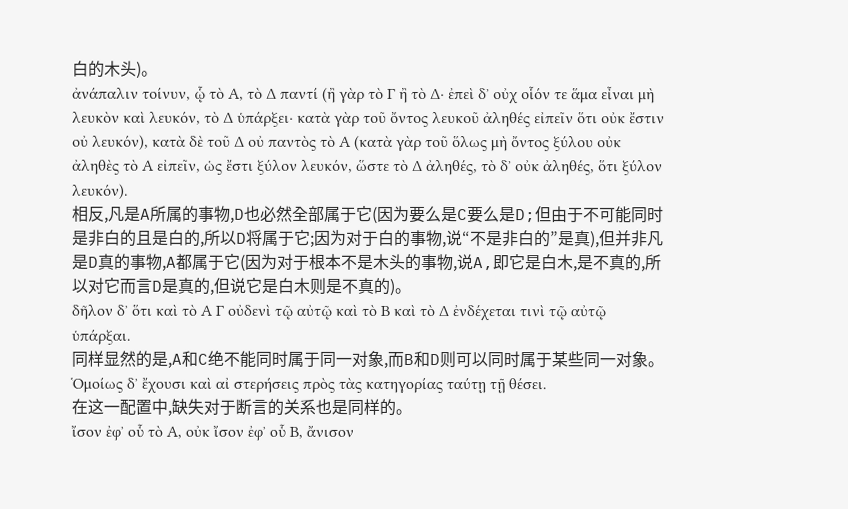白的木头)。
ἀνάπαλιν τοίνυν, ᾧ τὸ Α, τὸ Δ παντί (ἢ γὰρ τὸ Γ ἢ τὸ Δ· ἐπεὶ δʼ οὐχ οἷόν τε ἅμα εἶναι μὴ λευκὸν καὶ λευκόν, τὸ Δ ὑπάρξει· κατὰ γὰρ τοῦ ὄντος λευκοῦ ἀληθές εἰπεῖν ὅτι οὐκ ἔστιν οὐ λευκόν), κατὰ δὲ τοῦ Δ οὐ παντὸς τὸ Α (κατὰ γὰρ τοῦ ὅλως μὴ ὄντος ξύλου οὐκ ἀληθὲς τὸ Α εἰπεῖν, ὡς ἔστι ξύλον λευκόν, ὥστε τὸ Δ ἀληθές, τὸ δʼ οὐκ ἀληθές, ὅτι ξύλον λευκόν).
相反,凡是A所属的事物,D也必然全部属于它(因为要么是C要么是D;但由于不可能同时是非白的且是白的,所以D将属于它;因为对于白的事物,说“不是非白的”是真),但并非凡是D真的事物,A都属于它(因为对于根本不是木头的事物,说A,即它是白木,是不真的,所以对它而言D是真的,但说它是白木则是不真的)。
δῆλον δʼ ὅτι καὶ τὸ Α Γ οὐδενὶ τῷ αὐτῷ καὶ τὸ Β καὶ τὸ Δ ἐνδέχεται τινὶ τῷ αὐτῷ ὑπάρξαι.
同样显然的是,A和C绝不能同时属于同一对象,而B和D则可以同时属于某些同一对象。
Ὁμοίως δʼ ἔχουσι καὶ αἰ στερήσεις πρὸς τὰς κατηγορίας ταύτῃ τῇ θέσει.
在这一配置中,缺失对于断言的关系也是同样的。
ἴσον ἐφʼ οὗ τὸ Α, οὐκ ἴσον ἐφʼ οὗ Β, ἄνισον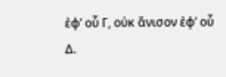ἐφʼ οὗ Γ, οὐκ ἄνισον ἐφʼ οὗ Δ.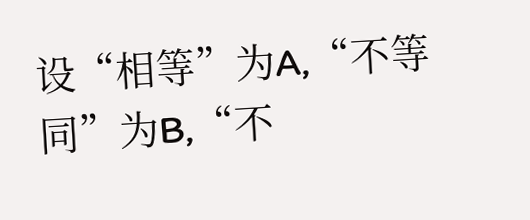设“相等”为A,“不等同”为B,“不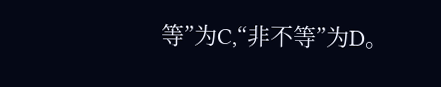等”为C,“非不等”为D。